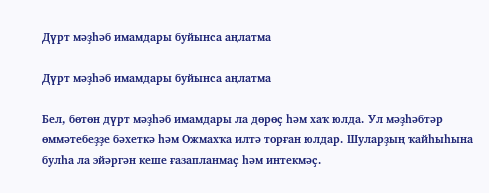Дүрт мәҙһәб имамдары буйынса аңлатма

Дүрт мәҙһәб имамдары буйынса аңлатма

Бел, бөтөн дүрт мәҙһәб имамдары ла дөрөҫ һәм хаҡ юлда. Ул мәҙһәбтәр өммәтебеҙҙе бәхеткә һәм Ожмахҡа илтә торған юлдар. Шуларҙың ҡайһыһына булһа ла эйәргән кеше ғазапланмаҫ һәм интекмәҫ.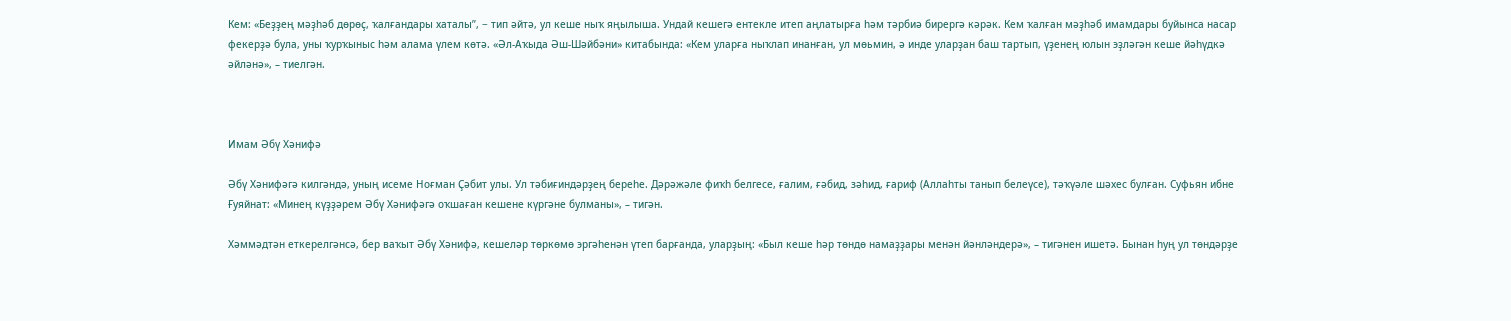Кем: «Беҙҙең мәҙһәб дөрөҫ, ҡалғандары хаталы”, − тип әйтә, ул кеше ныҡ яңылыша. Ундай кешегә ентекле итеп аңлатырға һәм тәрбиә бирергә кәрәк. Кем ҡалған мәҙһәб имамдары буйынса насар фекерҙә була, уны ҡурҡыныс һәм алама үлем көтә. «Әл-Аҡыда Әш-Шәйбәни» китабында: «Кем уларға ныҡлап инанған, ул мөьмин, ә инде уларҙан баш тартып, үҙенең юлын эҙләгән кеше йәһүдкә әйләнә», – тиелгән.



Имам Әбү Хәнифә

Әбү Хәнифәгә килгәндә, уның исеме Ноғман Ҫәбит улы. Ул тәбиғиндәрҙең береһе. Дәрәжәле фиҡһ белгесе, ғалим, ғәбид, зәһид, ғариф (Аллаһты танып белеүсе), тәҡүәле шәхес булған. Суфьян ибне Ғуяйнат: «Минең күҙҙәрем Әбү Хәнифәгә оҡшаған кешене күргәне булманы», – тигән.

Хәммәдтән еткерелгәнсә, бер ваҡыт Әбү Хәнифә, кешеләр төркөмө эргәһенән үтеп барғанда, уларҙың: «Был кеше һәр төндө намаҙҙары менән йәнләндерә», – тигәнен ишетә. Бынан һуң ул төндәрҙе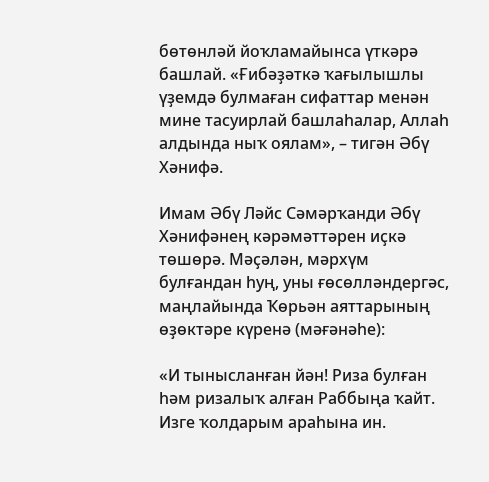бөтөнләй йоҡламайынса үткәрә башлай. «Ғибәҙәткә ҡағылышлы үҙемдә булмаған сифаттар менән мине тасуирлай башлаһалар, Аллаһ алдында ныҡ оялам», – тигән Әбү Хәнифә.

Имам Әбү Ләйс Сәмәрҡанди Әбү Хәнифәнең кәрәмәттәрен иҫкә төшөрә. Мәҫәлән, мәрхүм булғандан һуң, уны ғөсөлләндергәс, маңлайында Ҡөрьән аяттарының өҙөктәре күренә (мәғәнәһе):

«И тынысланған йән! Риза булған һәм ризалыҡ алған Раббыңа ҡайт. Изге ҡолдарым араһына ин.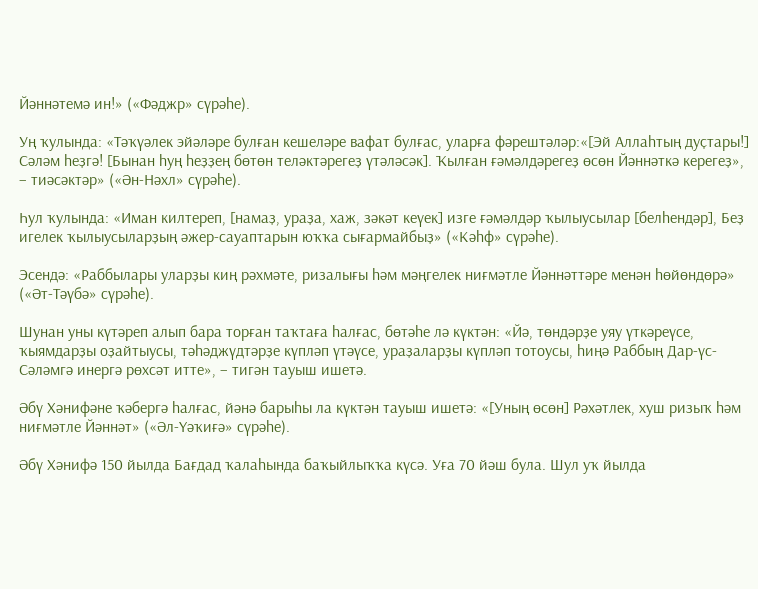Йәннәтемә ин!» («Фәджр» сүрәһе).

Уң ҡулында: «Тәҡүәлек эйәләре булған кешеләре вафат булғас, уларға фәрештәләр:«[Эй Аллаһтың дуҫтары!] Сәләм һеҙгә! [Бынан һуң һеҙҙең бөтөн теләктәрегеҙ үтәләсәк]. Ҡылған ғәмәлдәрегеҙ өсөн Йәннәткә керегеҙ», – тиәсәктәр» («Ән-Нәхл» сүрәһе).

Һул ҡулында: «Иман килтереп, [намаҙ, ураҙа, хаж, зәкәт кеүек] изге ғәмәлдәр ҡылыусылар [белһендәр], Беҙ игелек ҡылыусыларҙың әжер-сауаптарын юҡҡа сығармайбыҙ» («Кәһф» сүрәһе).

Эсендә: «Раббылары уларҙы киң рәхмәте, ризалығы һәм мәңгелек ниғмәтле Йәннәттәре менән һөйөндөрә» («Әт-Тәүбә» сүрәһе).

Шунан уны күтәреп алып бара торған таҡтаға һалғас, бөтәһе лә күктән: «Йә, төндәрҙе уяу үткәреүсе, ҡыямдарҙы оҙайтыусы, тәһәджүдтәрҙе күпләп үтәүсе, ураҙаларҙы күпләп тотоусы, һиңә Раббың Дар-үс-Сәләмгә инергә рөхсәт итте», – тигән тауыш ишетә.

Әбү Хәнифәне ҡәбергә һалғас, йәнә барыһы ла күктән тауыш ишетә: «[Уның өсөн] Рәхәтлек, хуш ризыҡ һәм ниғмәтле Йәннәт» («Әл-Үәҡиғә» сүрәһе).

Әбү Хәнифә 150 йылда Бағдад ҡалаһында баҡыйлыҡҡа күсә. Уға 70 йәш була. Шул уҡ йылда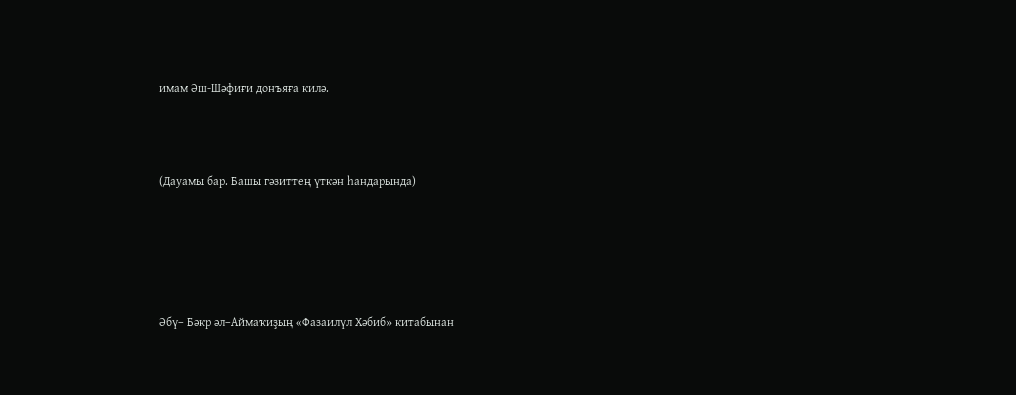имам Әш-Шәфиғи донъяға килә.



(Дауамы бар. Башы гәзиттең үткән һандарында)





Әбү– Бәкр әл–Аймаҡиҙың «Фазаилүл Хәбиб» китабынан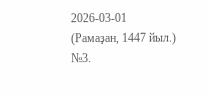2026-03-01 (Рамаҙан, 1447 йыл.) №3.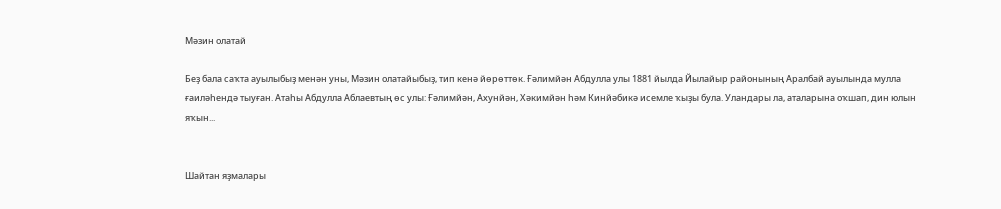Мәзин олатай

Беҙ бала саҡта ауылыбыҙ менән уны, Мәзин олатайыбыҙ, тип кенә йөрөттөк. Ғәлимйән Абдулла улы 1881 йылда Йылайыр районының Аралбай ауылында мулла ғаиләһендә тыуған. Атаһы Абдулла Аблаевтың өс улы: Ғәлимйән, Ахунйән, Хәкимйән һәм Кинйәбикә исемле ҡыҙы була. Уландары ла, аталарына оҡшап, дин юлын яҡын...


Шайтан яҙмалары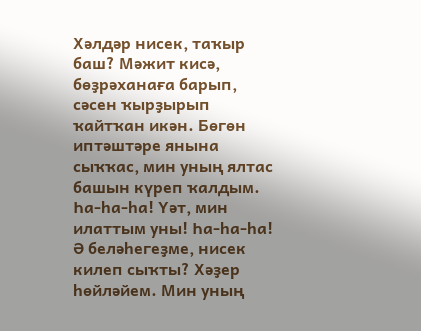Хәлдәр нисек, таҡыр баш? Мәжит кисә, бөҙрәханаға барып, сәсен ҡырҙырып ҡайтҡан икән. Бөгөн иптәштәре янына сыҡҡас, мин уның ялтас башын күреп ҡалдым. Һа-һа-һа! Үәт, мин илаттым уны! Һа-һа-һа! Ә беләһегеҙме, нисек килеп сыҡты? Хәҙер һөйләйем. Мин уның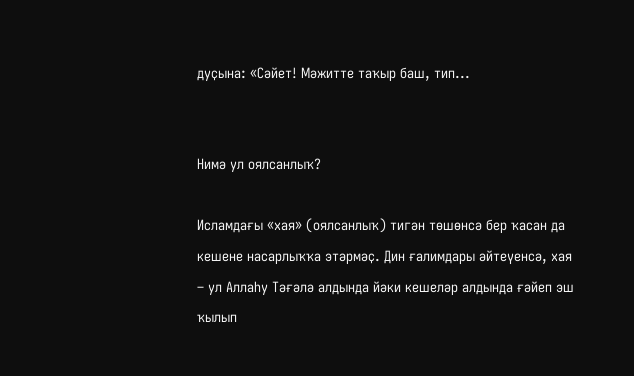дуҫына: «Сәйет! Мәжитте таҡыр баш, тип...


Нимә ул оялсанлыҡ?

Исламдағы «хая» (оялсанлыҡ) тигән төшөнсә бер ҡасан да кешене насарлыҡҡа этәрмәҫ. Дин ғалимдары әйтеүенсә, хая – ул Аллаһу Тәғәлә алдында йәки кешеләр алдында ғәйеп эш ҡылып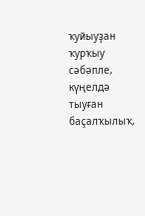ҡуйыуҙан ҡурҡыу сәбәпле, күңелдә тыуған баҫалҡылыҡ,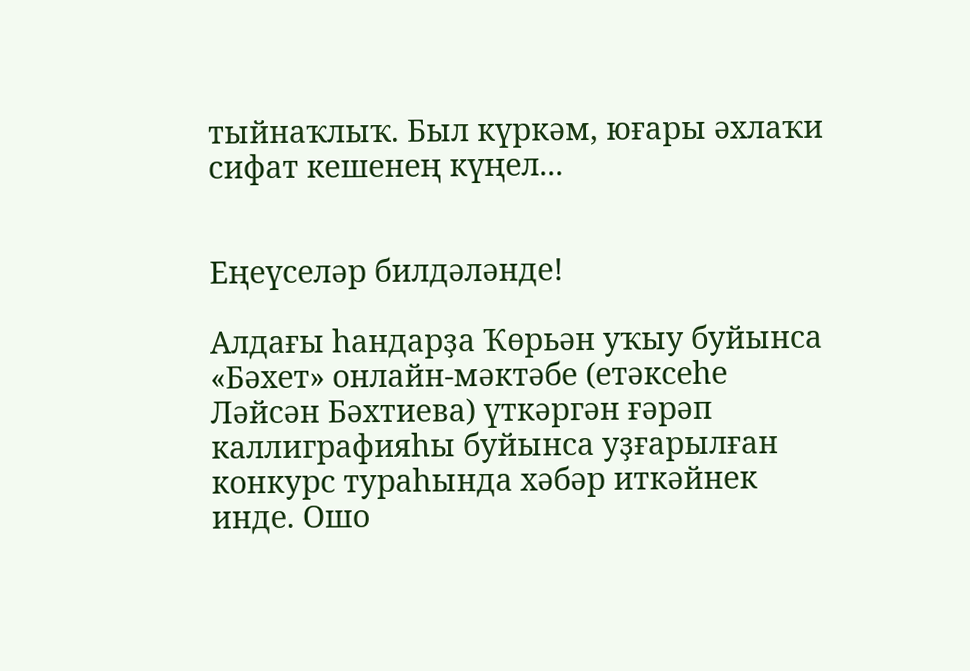тыйнаҡлыҡ. Был күркәм, юғары әхлаҡи сифат кешенең күңел...


Еңеүселәр билдәләнде!

Алдағы һандарҙа Ҡөрьән уҡыу буйынса «Бәхет» онлайн-мәктәбе (етәксеһе Ләйсән Бәхтиева) үткәргән ғәрәп каллиграфияһы буйынса уҙғарылған конкурс тураһында хәбәр иткәйнек инде. Ошо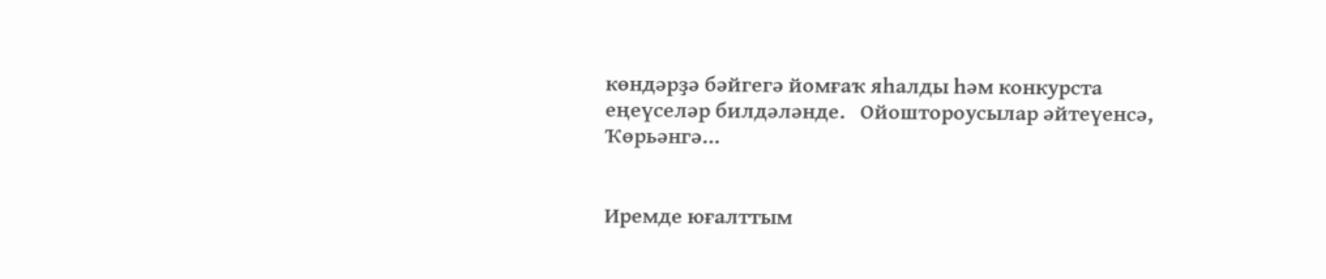көндәрҙә бәйгегә йомғаҡ яһалды һәм конкурста еңеүселәр билдәләнде.   Ойоштороусылар әйтеүенсә, Ҡөрьәнгә...


Иремде юғалттым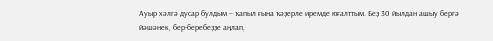Ауыр хәлгә дусар булдым – ҡапыл ғына ҡәҙерле иремде юғалттым. Беҙ 30 йылдан ашыу бергә йәшәнек, бер-беребеҙҙе аңлап,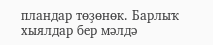пландар төҙөнөк. Барлыҡ хыялдар бер мәлдә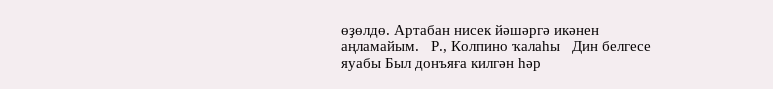өҙөлдө. Артабан нисек йәшәргә икәнен аңламайым.   Р., Колпино ҡалаһы   Дин белгесе яуабы Был донъяға килгән һәр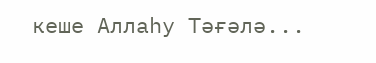кеше Аллаһу Тәғәлә...